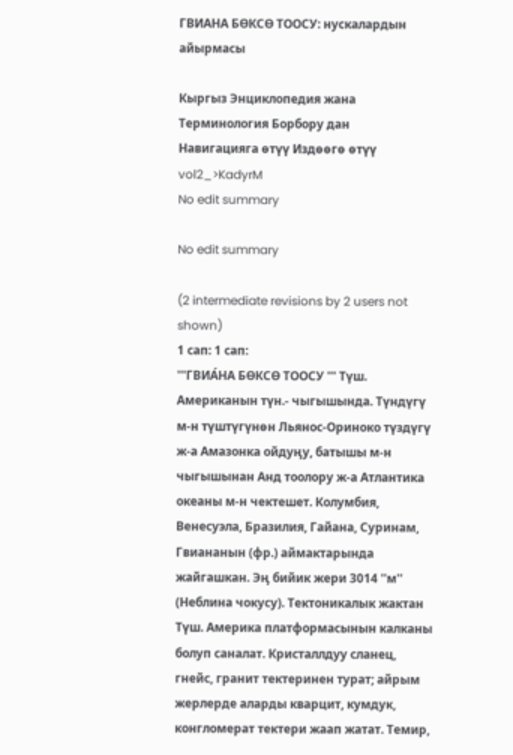ГВИАНА БӨКСӨ ТООСУ: нускалардын айырмасы

Кыргыз Энциклопедия жана Терминология Борбору дан
Навигацияга өтүү Издөөгө өтүү
vol2_>KadyrM
No edit summary

No edit summary

(2 intermediate revisions by 2 users not shown)
1 сап: 1 сап:
'''ГВИА́НА БӨКСӨ ТООСУ ''' Түш. Американын түн.- чыгышында. Түндүгү м-н түштүгүнөн Льянос-Ориноко түздүгү ж-а Амазонка ойдуӊу, батышы м-н чыгышынан Анд тоолору ж-а Атлантика океаны м-н чектешет. Колумбия, Венесуэла, Бразилия, Гайана, Суринам, Гвиананын (фр.) аймактарында жайгашкан. Эӊ бийик жери 3014 ''м'' (Неблина чокусу). Тектоникалык жактан Түш. Америка платформасынын калканы болуп саналат. Кристаллдуу сланец, гнейс, гранит тектеринен турат; айрым жерлерде аларды кварцит, кумдук, конгломерат тектери жаап жатат. Темир,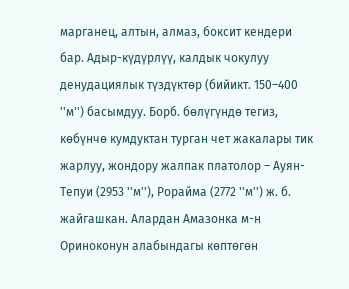марганец, алтын, алмаз, боксит кендери бар. Адыр-күдүрлүү, калдык чокулуу денудациялык түздүктөр (бийикт. 150–400 ''м'') басымдуу. Борб. бөлүгүндө тегиз, көбүнчө кумдуктан турган чет жакалары тик жарлуу, жондору жалпак платолор – Ауян-Тепуи (2953 ''м''), Рорайма (2772 ''м'') ж. б. жайгашкан. Алардан Амазонка м-н Ориноконун алабындагы көптөгөн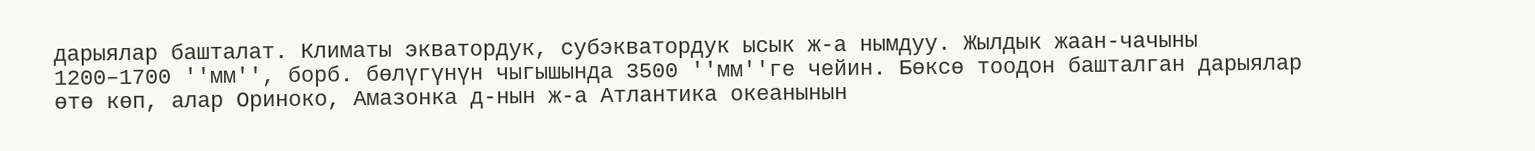дарыялар башталат. Климаты экватордук, субэкватордук ысык ж-а нымдуу. Жылдык жаан-чачыны 1200–1700 ''мм'', борб. бөлүгүнүн чыгышында 3500 ''мм''ге чейин. Бөксө тоодон башталган дарыялар өтө көп, алар Ориноко, Амазонка д-нын ж-а Атлантика океанынын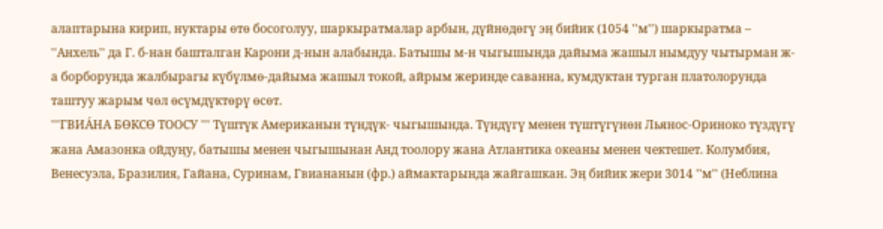алаптарына кирип, нуктары өтө босоголуу, шаркыратмалар арбын, дүйнөдөгү эӊ бийик (1054 ''м'') шаркыратма – ''Анхель'' да Г. б-нан башталган Карони д-нын алабында. Батышы м-н чыгышында дайыма жашыл нымдуу чытырман ж-а борборунда жалбырагы күбүлмө-дайыма жашыл токой, айрым жеринде саванна, кумдуктан турган платолорунда таштуу жарым чөл өсүмдүктөрү өсөт.
'''ГВИА́НА БӨКСӨ ТООСУ ''' Түштүк Американын түндүк- чыгышында. Түндүгү менен түштүгүнөн Льянос-Ориноко түздүгү жана Амазонка ойдуӊу, батышы менен чыгышынан Анд тоолору жана Атлантика океаны менен чектешет. Колумбия, Венесуэла, Бразилия, Гайана, Суринам, Гвиананын (фр.) аймактарында жайгашкан. Эӊ бийик жери 3014 ''м'' (Неблина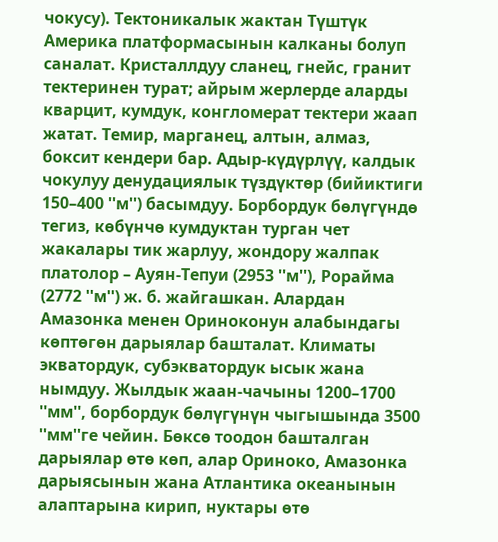чокусу). Тектоникалык жактан Түштүк Америка платформасынын калканы болуп саналат. Кристаллдуу сланец, гнейс, гранит тектеринен турат; айрым жерлерде аларды кварцит, кумдук, конгломерат тектери жаап жатат. Темир, марганец, алтын, алмаз, боксит кендери бар. Адыр-күдүрлүү, калдык чокулуу денудациялык түздүктөр (бийиктиги 150–400 ''м'') басымдуу. Борбордук бөлүгүндө тегиз, көбүнчө кумдуктан турган чет жакалары тик жарлуу, жондору жалпак платолор – Ауян-Тепуи (2953 ''м''), Рорайма (2772 ''м'') ж. б. жайгашкан. Алардан Амазонка менен Ориноконун алабындагы көптөгөн дарыялар башталат. Климаты экватордук, субэкватордук ысык жана нымдуу. Жылдык жаан-чачыны 1200–1700 ''мм'', борбордук бөлүгүнүн чыгышында 3500 ''мм''ге чейин. Бөксө тоодон башталган дарыялар өтө көп, алар Ориноко, Амазонка дарыясынын жана Атлантика океанынын алаптарына кирип, нуктары өтө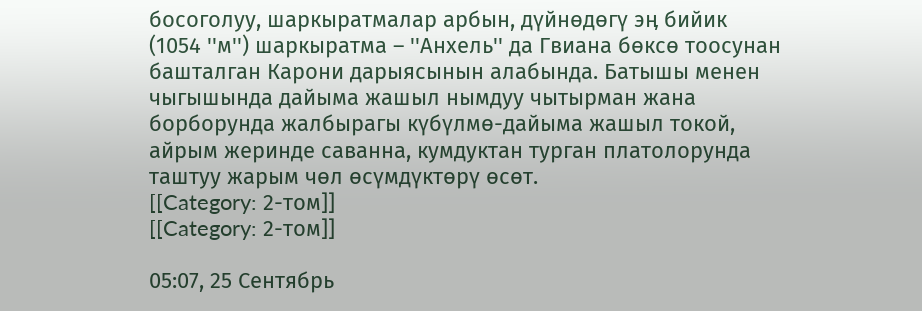босоголуу, шаркыратмалар арбын, дүйнөдөгү эӊ бийик (1054 ''м'') шаркыратма – ''Анхель'' да Гвиана бөксө тоосунан башталган Карони дарыясынын алабында. Батышы менен чыгышында дайыма жашыл нымдуу чытырман жана борборунда жалбырагы күбүлмө-дайыма жашыл токой, айрым жеринде саванна, кумдуктан турган платолорунда таштуу жарым чөл өсүмдүктөрү өсөт.
[[Category: 2-том]]
[[Category: 2-том]]

05:07, 25 Сентябрь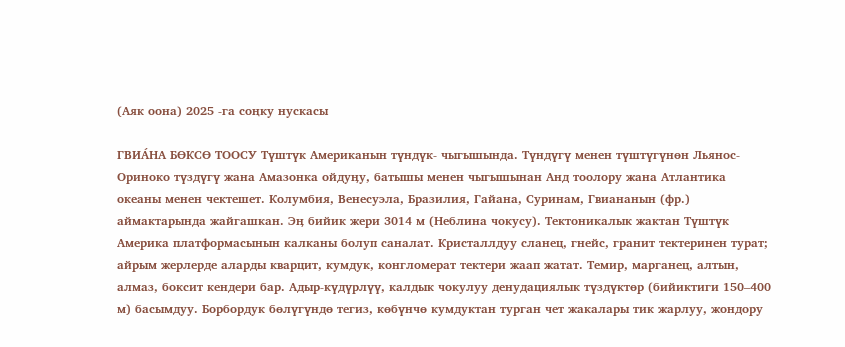(Аяк оона) 2025 -га соңку нускасы

ГВИА́НА БӨКСӨ ТООСУ Түштүк Американын түндүк- чыгышында. Түндүгү менен түштүгүнөн Льянос-Ориноко түздүгү жана Амазонка ойдуӊу, батышы менен чыгышынан Анд тоолору жана Атлантика океаны менен чектешет. Колумбия, Венесуэла, Бразилия, Гайана, Суринам, Гвиананын (фр.) аймактарында жайгашкан. Эӊ бийик жери 3014 м (Неблина чокусу). Тектоникалык жактан Түштүк Америка платформасынын калканы болуп саналат. Кристаллдуу сланец, гнейс, гранит тектеринен турат; айрым жерлерде аларды кварцит, кумдук, конгломерат тектери жаап жатат. Темир, марганец, алтын, алмаз, боксит кендери бар. Адыр-күдүрлүү, калдык чокулуу денудациялык түздүктөр (бийиктиги 150–400 м) басымдуу. Борбордук бөлүгүндө тегиз, көбүнчө кумдуктан турган чет жакалары тик жарлуу, жондору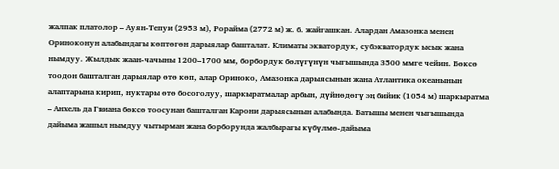жалпак платолор – Ауян-Тепуи (2953 м), Рорайма (2772 м) ж. б. жайгашкан. Алардан Амазонка менен Ориноконун алабындагы көптөгөн дарыялар башталат. Климаты экватордук, субэкватордук ысык жана нымдуу. Жылдык жаан-чачыны 1200–1700 мм, борбордук бөлүгүнүн чыгышында 3500 ммге чейин. Бөксө тоодон башталган дарыялар өтө көп, алар Ориноко, Амазонка дарыясынын жана Атлантика океанынын алаптарына кирип, нуктары өтө босоголуу, шаркыратмалар арбын, дүйнөдөгү эӊ бийик (1054 м) шаркыратма – Анхель да Гвиана бөксө тоосунан башталган Карони дарыясынын алабында. Батышы менен чыгышында дайыма жашыл нымдуу чытырман жана борборунда жалбырагы күбүлмө-дайыма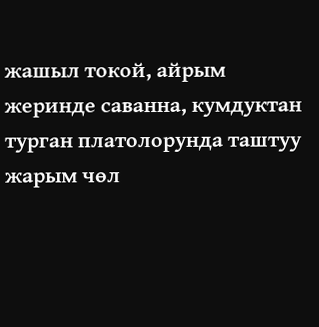жашыл токой, айрым жеринде саванна, кумдуктан турган платолорунда таштуу жарым чөл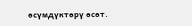өсүмдүктөрү өсөт.